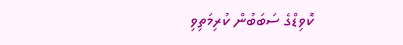ކޮވިޑްގެ ސަބަބުން ކުރިމަތިވި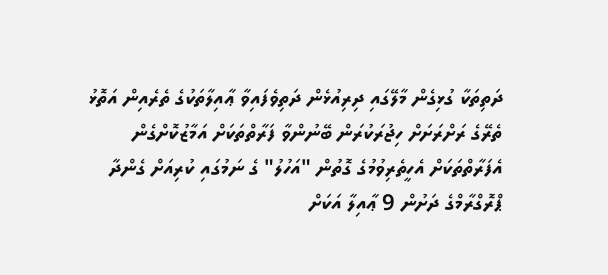ދަތިތަކާ ގުޅިގެން މާލޭގައި ދިރިއުޅެން ދަތިވެފައިވާ ޢާއިލާތަކުގެ ތެރެއިން އަތޮޅު ތެރޭގެ ރަށްރަށަށް ހިޖުރަކުރަން ބޭނުންވާ ފަރާތްތަކަށް އަމާޒުކޮށްގެން އެފަރާތްތަކަށް އެހީތެރިވުމުގެ ގޮތުން "އަހުލު" ގެ ނަމުގައި ކުރިއަށް ގެންދާ ޕްރޮގްރާމްގެ ދަށުން 9 ޢާއިލާ އަކަށް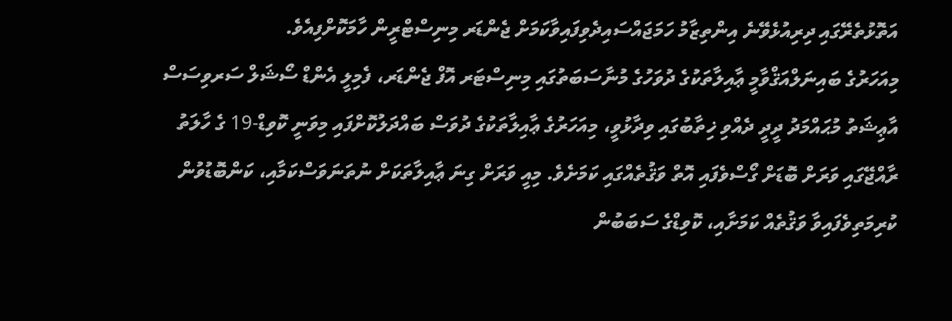އަތޮޅުތެރޭގައި ދިރިއުޅެވޭނެ އިންތިޒާމު ހަމަޖައްސައިދެވިފައިވާކަމަށް ޖެންޑަރ މިނިސްޓްރީން ހާމަކޮށްފިއެވެ.
މިއަހަރުގެ ބައިނަލްއަޤްވާމީ ޢާއިލާތަކުގެ ދުވަހުގެ މުނާސަބަތުގައި މިނިސްޓަރ އޮފް ޖެންޑަރ، ފެމިލީ އެންޑް ސޯޝަލް ސަރވިސަސް އާޢިޝަތު މުޙައްމަދު ދީދީ ދެއްވި ޚިތާބުގައި ވިދާޅުވީ، މިއަހަރުގެ ޢާއިލާތަކުގެ ދުވަސް ބައްދަލުކޮށްފައި މިވަނީ ކޮވިޑް-19 ގެ ހާލަތު ރާއްޖޭގައި ވަރަށް ބޮޑަށް ގޯސްވެފައި އޮތް ވަޤުތެއްގައި ކަމަށެވެ. މިއީ ވަރަށް ގިނަ ޢާއިލާތަކަށް ނުތަނަވަސްކަމާއި، ކަންބޮޑުވުން ކުރިމަތިވެފައިވާ ވަޤުތެއް ކަމަށާއި، ކޮވިޑްގެ ސަބަބުން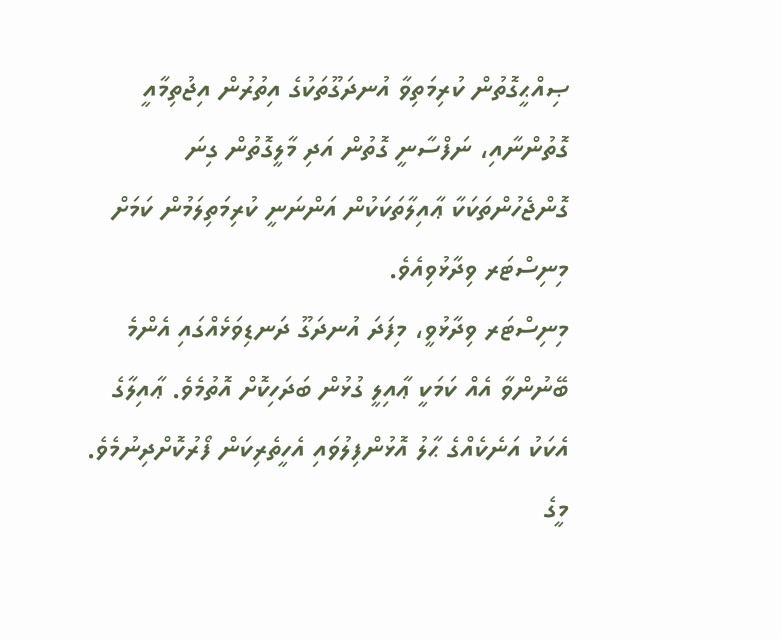ޞިއްޙީގޮތުން ކުރިމަތިވާ އުނދަގޫތަކުގެ އިތުރުން އިޖުތިމާއީ ގޮތުންނާއި، ނަފްސާނީ ގޮތުން އަދި މާލީގޮތުން ގިނަ ގޮންޖެހުންތަކަކާ ޢާއިލާތަކަކުން އަންނަނީ ކުރިމަތިލަމުން ކަމަށް މިނިސްޓަރ ވިދާޅުވިއެވެ.
މިނިސްޓަރ ވިދާޅުވީ، މިފަދަ އުނދަގޫ ދަނޑިވަޅެއްގައި އެންމެ ބޭނުންވާ އެއް ކަމަކީ ޢާއިލީ ގުޅުން ބަދަހިކޮށް އޮތުމެވެ. ޢާއިލާގެ އެކަކު އަނެކެއްގެ ޙާލު އޮޅުންފިލުވައި އެހީތެރިކަން ފޯރުކޮށްދިނުމެވެ. މީގެ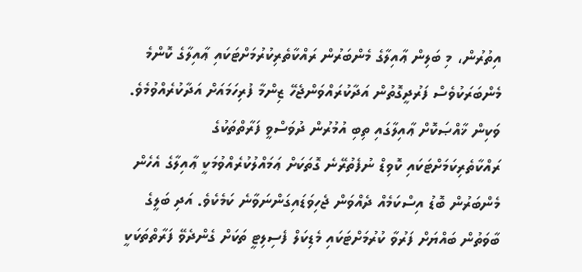އިތުރުން، މި ބަލިން ޢާއިލާގެ މެންބަރުން ރައްކާތެރިކުރުމަށްޓަކައި ޢާއިލާގެ ކޮންމެ މެންބަރަކުވެސް ފަރުދީގޮތުން އަދާކުރައްވަންޖެހޭ ޒިންމާ ފުރިހަމައަށް އަދާކުރެއްވުމެވެ. ވަކިން ޚާއްޞަކޮށް ޢާއިލާގައި ތިބި އުމުރުން ދުވަސްވީ ފަރާތްތަކުގެ ރައްކާތެރިކަމަށްޓަކައި ކޮވިޑް ނުފެތުރޭނެ ގޮތަކަށް ޢަމައްލުކުރެއްވުމަކީ ޢާއިލާގެ އެހެން މެންބަރުން ބޮޑު އިސްކަމެއް ދެއްވަން ޖެހިވަޑައިގަންނަވާނެ ކަމެކެވެ. އަދި ބަލީގެ ބާވަތުން ބައްޔަށް ފަރުވާ ކުރުމަށްޓަކައި މެޑިކަލް ފެސިލިޓީ ތަކަށް ގެންދެވޭ ފަރާތްތަކަކީ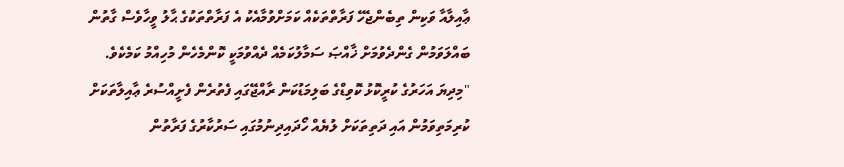ޢާއިލާއާ ވަކިން ތިބެންޖެހޭ ފަރާތްތަކެއް ކަމަށްވުމާއެކު އެ ފަރާތްތަކުގެ ޙާލު ވީހާވެސް ގާތުން ބައްލަވަމުން ގެންދެވުމަށް ޚާއްޞަ ސަމާލުކަމެއް ދެއްވުމަކީ ކޮންމެހެން މުހިއްމު ކަމެކެވެ.
"މިދިޔަ އަހަރުގެ ކުރީކޮޅު ކޮވިޑްގެ ބަލިމަޑުކަން ރާއްޖޭގައި ފެތުރެން ފެށީއްސުރެ ޢާއިލާތަކަށް ކުރިމަތިވަމުން އައި ދަތިތަކަށް ލުޔެއް ހޯދައިދިނުމުގައި ސަރުކާރުގެ ފަރާތުން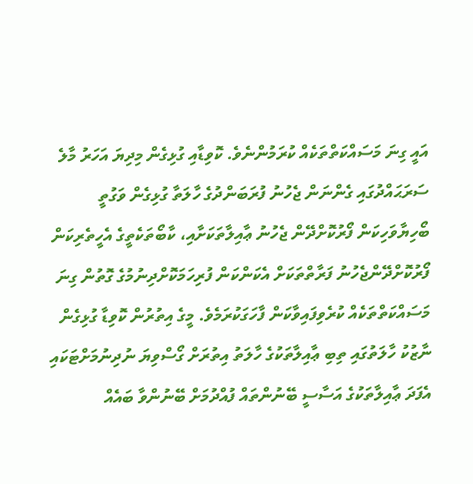އައީ ގިނަ މަސައްކަތްތަކެއް ކުރަމުންނެވެ. ކޮވިޑާއި ގުޅިގެން މިދިޔަ އަހަރު މާލެ ސަރަޙައްދުގައި ގެންނަން ޖެހުނު ފުރަބަންދުގެ ހާލަތާ ގުޅިގެން ވަގުތީ ބޯހިޔާވަހިކަން ފޯރުކޮށްދޭން ޖެހުނު ޢާއިލާތަކަށާއި، ކާބޯތަކެތީގެ އެހީތެރިކަން ފޯރުކޮށްދޭންޖެހުނު ފަރާތްތަކަށް އެކަންކަން ފުރިހަމަކޮށްދިނުމުގެ ގޮތުން ގިނަ މަސައްކަތްތަކެއް ކުރެވިފައިވާކަން ފާހަގަކުރަމެވެ. މީގެ އިތުރުން ކޮވިޑާ ގުޅިގެން ނާޒުކު ހާލަތުގައި ތިބި ޢާއިލާތަކުގެ ހާލަތު އިތުރަށް ގޯސްވިޔަ ނުދިނުމަށްޓަކައި އެފަދަ ޢާއިލާތަކުގެ އަސާސީ ބޭނުންތައް ފުއްދުމަށް ބޭނުންވާ ބައެއް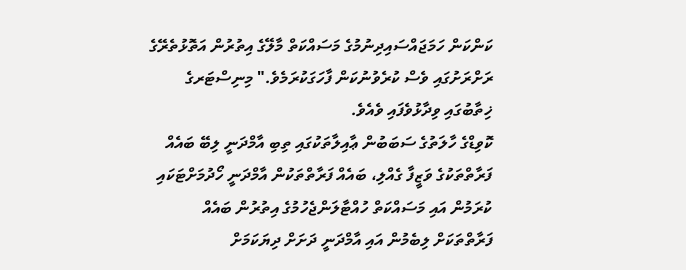ކަންކަން ހަމަޖައްސައިދިނުމުގެ މަސައްކަތް މާލޭގެ އިތުރުން އަތޮޅުތެރޭގެ ރަށްރަށުގައި ވެސް ކުރެވުނުކަން ފާހަގަކުރަމެވެ." މިނިސްޓަރގެ ޚިތާބުގައި ވިދާޅުވެފައި ވެއެވެ.
ކޮވިޑްގެ ހާލަތުގެ ސަބަބުން ޢާއިލާތަކުގައި ތިބި އާމްދަނީ ލިބޭ ބައެއް ފަރާތްތަކުގެ ވަޒީފާ ގެއްލި، ބައެއް ފަރާތްތަކުން އާމްދަނީ ހޯދުމަށްޓަކައި ކުރަމުން އައި މަސައްކަތް ހުއްޓާލަންޖެހުމުގެ އިތުރުން ބައެއް ފަރާތްތަކަށް ލިބެމުން އައި އާމްދަނީ ދަށަށް ދިޔަކަމަށް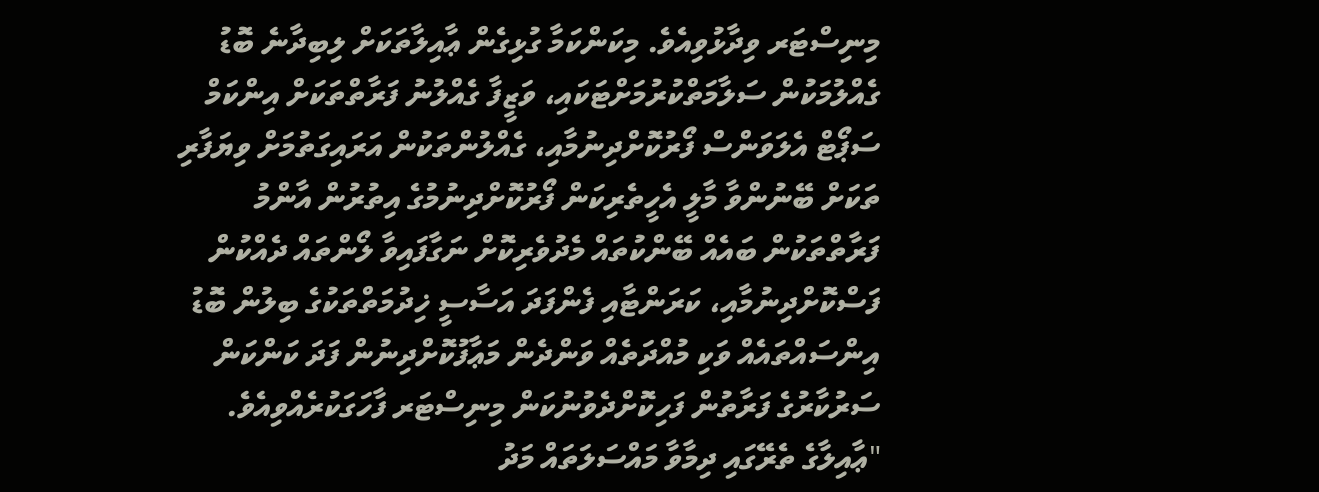މިނިސްޓަރ ވިދާޅުވިއެވެ. މިކަންކަމާ ގުޅިގެން ޢާއިލާތަކަށް ލިބިދާނެ ބޮޑު ގެއްލުމަކުން ސަލާމަތްކުރުމަށްޓަކައި، ވަޒީފާ ގެއްލުނު ފަރާތްތަކަށް އިންކަމް ސަޕޯޓް އެލަވަންސް ފޯރުކޮށްދިނުމާއި، ގެއްލުންތަކުން އަރައިގަތުމަށް ވިޔަފާރި ތަކަށް ބޭނުންވާ މާލީ އެހީތެރިކަން ފޯރުކޮށްދިނުމުގެ އިތުރުން އާންމު ފަރާތްތަކުން ބައެއް ބޭންކުތައް މެދުވެރިކޮށް ނަގާފައިވާ ލޯންތައް ދެއްކުން ފަސްކޮށްދިނުމާއި، ކަރަންޓާއި ފެންފަދަ އަސާސީ ޚިދުމަތްތަކުގެ ބިލުން ބޮޑު އިންސައްތައެއް ވަކި މުއްދަތެއް ވަންދެން މަޢާފުކޮށްދިނުން ފަދަ ކަންކަން ސަރުކާރުގެ ފަރާތުން ފަހިކޮށްދެވުނުކަން މިނިސްޓަރ ފާހަގަކުރެއްވިއެވެ.
"ޢާއިލާގެ ތެރޭގައި ދިމާވާ މައްސަލަތައް މަދު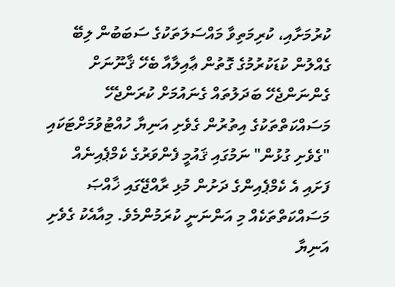ކުރުމަށާއި، ކުރިމަތިވާ މައްސަލަތަކުގެ ސަބަބުން ލިބޭ ގެއްލުން ކުޑަކުރުމުގެ ގޮތުން ޢާއިލާއާ ބެހޭ ޤާނޫނަށް ގެންނަންޖެހޭ ބަދަލުތައް ގެނައުމަށް ކުރަންޖެހޭ މަސައްކަތްތަކުގެ އިތުރުން ގެވެށި އަނިޔާ ހުއްޓުވުމަށްޓަކައި "ގެވެށި ގުޅުން" ނަމުގައި ޤައުމީ ފެންވަރުގެ ކެމްޕެއިނެއް ފަށައި އެ ކެމްޕެއިންގެ ދަށުން މުޅި ރާއްޖޭގައި ޚާއްޞަ މަސައްކަތްތަކެއް މި އަންނަނީ ކުރަމުންމެވެ. މިއާއެކު ގެވެށި އަނިޔާ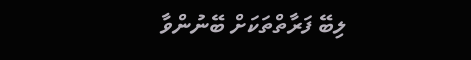ލިބޭ ފަރާތްތަކަށް ބޭނުންވާ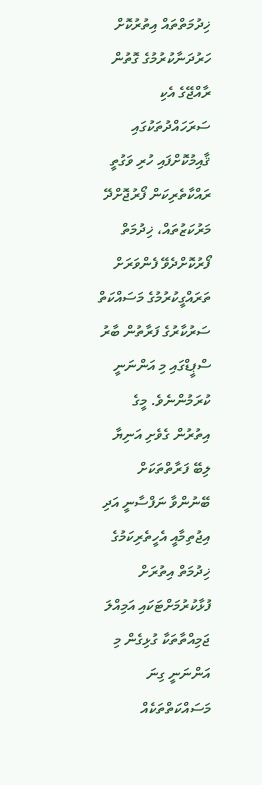ޚިދުމަތްތައް އިތުރުކޮށް ހަރުދަނާކުރުމުގެ ގޮތުން ރާއްޖޭގެ އެކި ސަރަހައްދުތަކުގައި ޤާއިމުކޮށްފައި ހުރި ވަގުތީ ރައްކާތެރިކަން ފޯރުޖޮށްދޭ މަރުކަޒުތައް، ޚިދުމަތް ފޯރުކޮށްދެވޭ ފެންވަރަށް ތަރައްގީކުރުމުގެ މަސައްކަތް ސަރުކާރުގެ ފަރާތުން ބާރު ސްޕީޑްގައި މި އަންނަނީ ކުރަމުންނެވެ. މީގެ އިތުރުން ގެވެށި އަނިޔާ ލިބޭ ފަރާތްތަކަށް ބޭނުންވާ ނަފްސާނީ އަދި އިޖުތިމާއީ އެހީތެރިކަމުގެ ޚިދުމަތް އިތުރަށް ފުޅާކުރުމަށްޓަކައި އަމިއްލަ ޖަމިއްތާތަކާ ގުޅިގެން މި އަންނަނީ ގިނަ މަސައްކަތްތަކެއް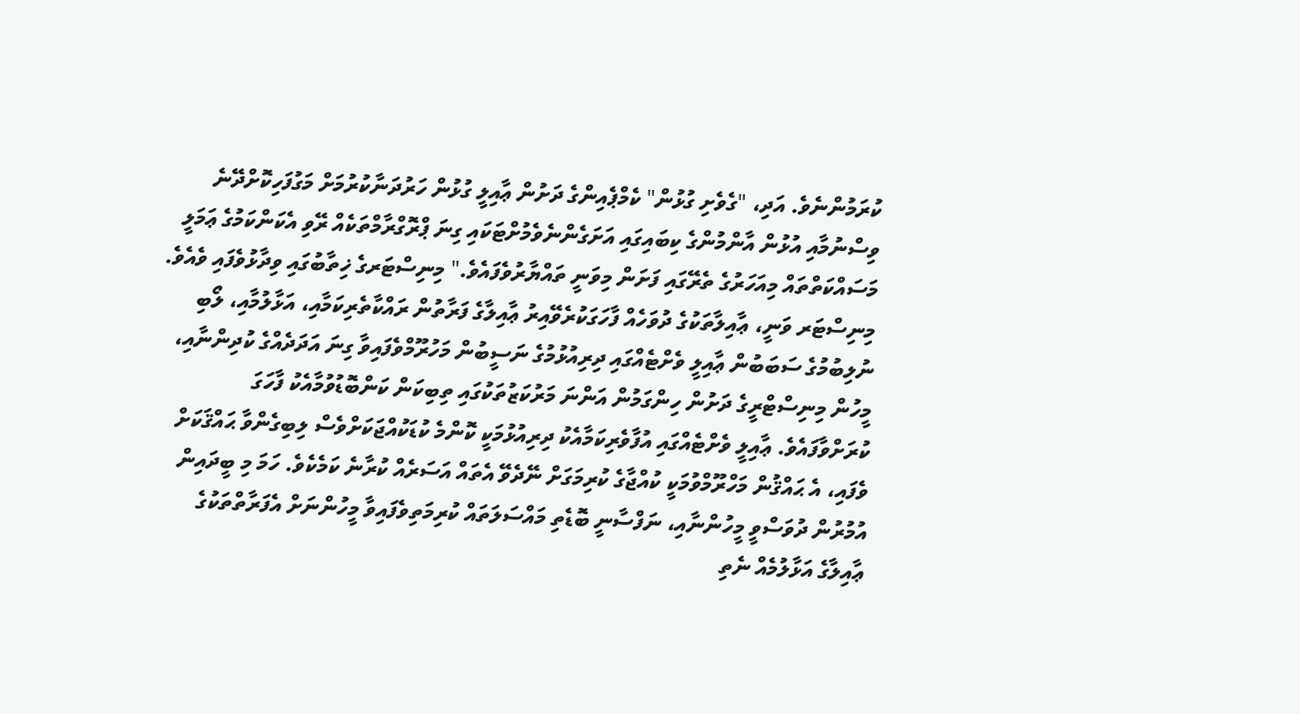ކުރަމުންނެވެ. އަދި، "ގެވެށި ގުޅުން" ކެމްޕެއިންގެ ދަށުން ޢާއިލީ ގުޅުން ހަރުދަނާކުރުމަށް މަގުފަހިކޮށްދޭނެ ވިސްނުމާއި އުޅުން އާންމުންގެ ކިބައިގައި އަށަގެންނެވެމުށްޓަކައި ގިނަ ޕްރޮގްރާމްތަކެއް ރޭވި އެކަންކަމުގެ ޢަމަލީ މަސައްކަތްތައް މިއަހަރުގެ ތެރޭގައި ފަށަން މިވަނީ ތައްޔާރުވެފައެވެ." މިނިސްޓަރގެ ޚިތާބުގައި ވިދާޅުވެފައި ވެއެވެ.
މިނިސްޓަރ ވަނީ، ޢާއިލާތަކުގެ ދުވަހެއް ފާހަގަކުރެވޭއިރު ޢާއިލާގެ ފަރާތުން ރައްކާތެރިކަމާއި، އަޅާލުމާއި، ލޯބި ނުލިބުމުގެ ސަބަބުން ޢާއިލީ ވެށްޓެއްގައި ދިރިއުޅުމުގެ ނަސީބުން މަހުރޫމްވެފައިވާ ގިނަ އަދަދެއްގެ ކުދިންނާއި، މީހުން މިނިސްޓްރީގެ ދަށުން ހިންގަމުން އަންނަ މަރުކަޒުތަކުގައި ތިބިކަން ކަންބޮޑުވުމާއެކު ފާހަގަ ކުރަށްވާފައެވެ. ޢާއިލީ ވެށްޓެއްގައި އުފާވެރިކަމާއެކު ދިރިއުޅުމަކީ ކޮންމެ ކުޑަކުއްޖަކަށްވެސް ލިބިގެންވާ ޙައްޤަކަށް ވެފައި، އެ ޙައްޤުން މަހްރޫމްވުމަކީ ކުއްޖާގެ ކުރިމަގަށް ނޭދެވޭ އެތައް އަސަރެއް ކުރާނެ ކަމެކެވެ. ހަމަ މި ބީދައިން އުމުރުން ދުވަސްވީ މީހުންނާއި، ނަފްސާނީ ބޮޑެތި މައްސަލަތައް ކުރިމަތިވެފައިވާ މީހުންނަށް އެފަރާތްތަކުގެ ޢާއިލާގެ އަޅާލުމެއް ނެތި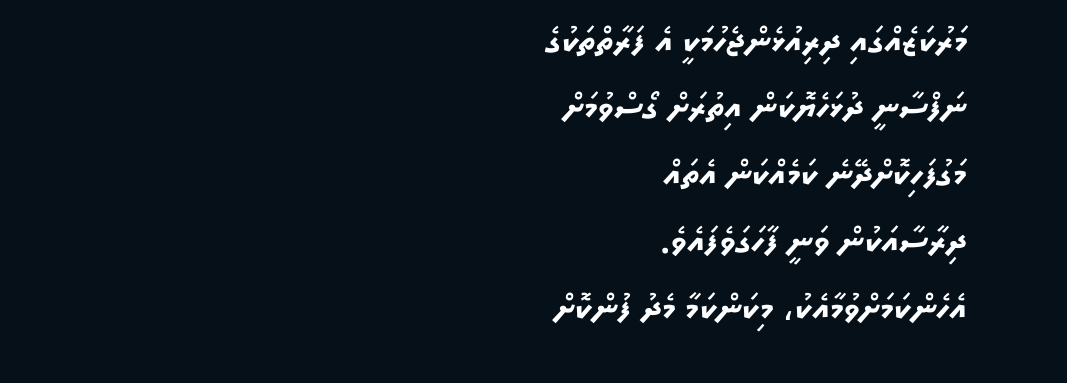މަރުކަޒެއްގައި ދިރިއުޅެންޖެހުމަކީ އެ ފަރާތްތަކުގެ ނަފްސާނީ ދުޅަހެޔޮކަން އިތުރަށް ގޯސްވުމަށް މަގުފަހިކޮށްދޭނެ ކަމެއްކަން އެތައް ދިރާސާއަކުން ވަނީ ފާހަގަވެފައެވެ. އެހެންކަމަށްވުމާއެކު، މިކަންކަމާ މެދު ފުންކޮށް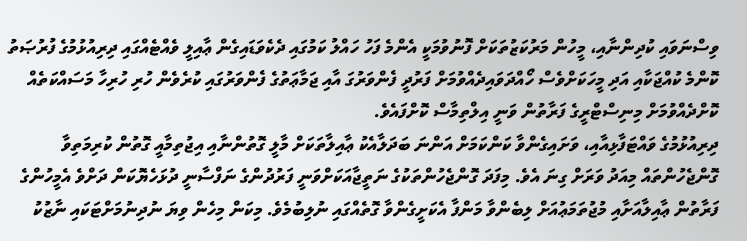ވިސްނަވައި ކުދިންނާއި، މީހުން މަރުކަޒުތަކަށް ފޮނުވުމަކީ އެންމެ ފަހު ހައްލު ކަމުގައި ދެކެވަޑައިގެން ޢާއިލީ ވެއްޓެއްގައި ދިރިއުޅުމުގެ ފުރުޞަތު ކޮންމެ ކުއްޖަކާއި އަދި މީހަކަށްވެސް ހޯއްދަވައިދެއްވުމަށް ފަރުދީ ފެންވަރުގަ އާއި ޖަމާޢަތުގެ ފެންވަރުގައި ކުރެވެން ހުރި ހުރިހާ މަސައްކަތެއް ކޮށްދެއްވުމަށް މިނިސްޓްރީގެ ފަރާތުން ވަނީ އިލްތިމާސް ކޮށްފައެވެ.
ދިރިއުޅުމުގެ ވައްޓަފާޅިއާއި، ވަށައިގެންވާ ކަންކަމަށް އަންނަ ބަދަލާއެކު ޢާއިލާތަކަށް މާލީ ގޮތުންނާއި އިޖުތިމާއީ ގޮތުން ކުރިމަތިވާ ގޮންޖެހުންތައް މިއަދު ވަރަށް ގިނަ އެވެ. މިފަދަ ގޮންޖެހުންތަކުގެ ނަތީޖާއަކަށްވަނީ ފަރުދުންގެ ނަފްސާނީ ދުޅަހެޔޮކަން ދަށްވެ އެމީހުންގެ ފަރާތުން ޢާއިލާއަށާއި މުޖުތަމަޢުއަށް ލިބެންވާ މަންފާ އެކަށީގެންވާ ގޮތެއްގައި ނުލިބުމެވެ. މިކަން މިހެން ވިޔަ ނުދިނުމަށްޓަކައި ނާޒުކު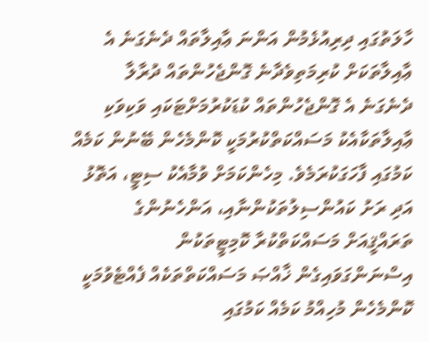ހާލަތުގައި ދިރިއުޅެމުން އަންނަ ޢާއިލާތައް ދެނެގަނެ އެ ޢާއިލާތަކަށް ކުރިމަތިވެދާނެ ގޮންޖެހުންތައް ދުރާލާ ދެނެގަނެ އެ ގޮންޖެހުންތައް ކުޑަކުރުމަށްޓަކައި ވަކިވަކި ޢާއިލާތަކާއެކު މަސައްކަތްކުރުމަކީ ކޮންމެހެން ބޭނުން ކަމެއް ކަމުގައި ފާހަގަކުރަމެވެ. މިހެންކަމަށް ވުމާއެކު ސިޓީ، އަތޮޅު އަދި ރަށު ކައުންސިލުތަކުންނާއި، އަންހެނުންގެ ތަރައްޤީއަށް މަސައްކަތްކުރާ ކޮމިޓީތަކުން އިސްނަންގަވައިގެން ޚާއްޞަ މަސައްކަތްތަކެއް ފެއްޓެވުމަކީ ކޮންމެހެން މުހިއްމު ކަމެއް ކަމުގައި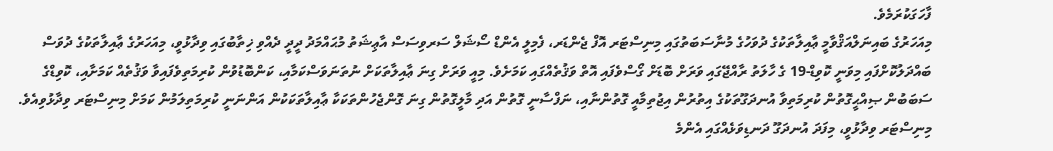ފާހަގަކުރަމެވެ.
މިއަހަރުގެ ބައިނަލްއަޤްވާމީ ޢާއިލާތަކުގެ ދުވަހުގެ މުނާސަބަތުގައި މިނިސްޓަރ އޮފް ޖެންޑަރ، ފެމިލީ އެންޑް ސޯޝަލް ސަރވިސަސް އާޢިޝަތު މުޙައްމަދު ދީދީ ދެއްވި ޚިތާބުގައި ވިދާޅުވީ، މިއަހަރުގެ ޢާއިލާތަކުގެ ދުވަސް ބައްދަލުކޮށްފައި މިވަނީ ކޮވިޑް-19 ގެ ހާލަތު ރާއްޖޭގައި ވަރަށް ބޮޑަށް ގޯސްވެފައި އޮތް ވަޤުތެއްގައި ކަމަށެވެ. މިއީ ވަރަށް ގިނަ ޢާއިލާތަކަށް ނުތަނަވަސްކަމާއި، ކަންބޮޑުވުން ކުރިމަތިވެފައިވާ ވަޤުތެއް ކަމަށާއި، ކޮވިޑްގެ ސަބަބުން ޞިއްޙީގޮތުން ކުރިމަތިވާ އުނދަގޫތަކުގެ އިތުރުން އިޖުތިމާއީ ގޮތުންނާއި، ނަފްސާނީ ގޮތުން އަދި މާލީގޮތުން ގިނަ ގޮންޖެހުންތަކަކާ ޢާއިލާތަކަކުން އަންނަނީ ކުރިމަތިލަމުން ކަމަށް މިނިސްޓަރ ވިދާޅުވިއެވެ.
މިނިސްޓަރ ވިދާޅުވީ، މިފަދަ އުނދަގޫ ދަނޑިވަޅެއްގައި އެންމެ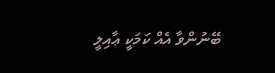ބޭނުންވާ އެއް ކަމަކީ ޢާއިލީ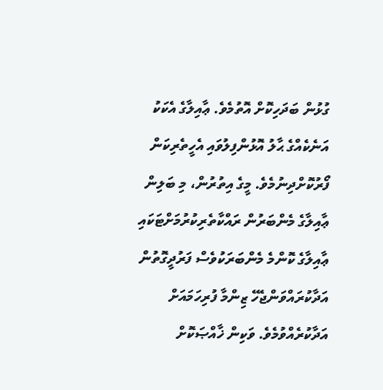ގުޅުން ބަދަހިކޮށް އޮތުމެވެ. ޢާއިލާގެ އެކަކު އަނެކެއްގެ ޙާލު އޮޅުންފިލުވައި އެހީތެރިކަން ފޯރުކޮށްދިނުމެވެ. މީގެ އިތުރުން، މި ބަލިން ޢާއިލާގެ މެންބަރުން ރައްކާތެރިކުރުމަށްޓަކައި ޢާއިލާގެ ކޮންމެ މެންބަރަކުވެސް ފަރުދީގޮތުން އަދާކުރައްވަންޖެހޭ ޒިންމާ ފުރިހަމައަށް އަދާކުރެއްވުމެވެ. ވަކިން ޚާއްޞަކޮށް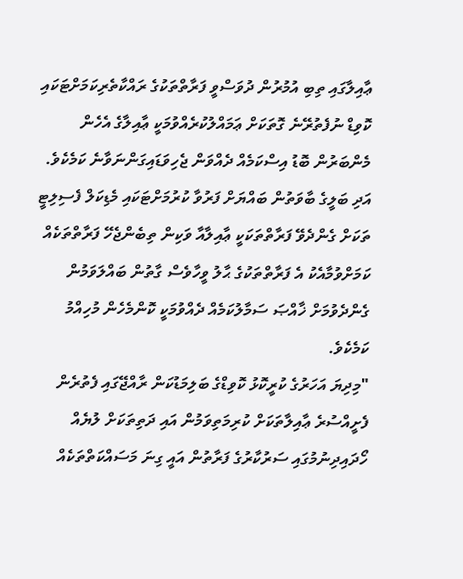ޢާއިލާގައި ތިބި އުމުރުން ދުވަސްވީ ފަރާތްތަކުގެ ރައްކާތެރިކަމަށްޓަކައި ކޮވިޑް ނުފެތުރޭނެ ގޮތަކަށް ޢަމައްލުކުރެއްވުމަކީ ޢާއިލާގެ އެހެން މެންބަރުން ބޮޑު އިސްކަމެއް ދެއްވަން ޖެހިވަޑައިގަންނަވާނެ ކަމެކެވެ. އަދި ބަލީގެ ބާވަތުން ބައްޔަށް ފަރުވާ ކުރުމަށްޓަކައި މެޑިކަލް ފެސިލިޓީ ތަކަށް ގެންދެވޭ ފަރާތްތަކަކީ ޢާއިލާއާ ވަކިން ތިބެންޖެހޭ ފަރާތްތަކެއް ކަމަށްވުމާއެކު އެ ފަރާތްތަކުގެ ޙާލު ވީހާވެސް ގާތުން ބައްލަވަމުން ގެންދެވުމަށް ޚާއްޞަ ސަމާލުކަމެއް ދެއްވުމަކީ ކޮންމެހެން މުހިއްމު ކަމެކެވެ.
"މިދިޔަ އަހަރުގެ ކުރީކޮޅު ކޮވިޑްގެ ބަލިމަޑުކަން ރާއްޖޭގައި ފެތުރެން ފެށީއްސުރެ ޢާއިލާތަކަށް ކުރިމަތިވަމުން އައި ދަތިތަކަށް ލުޔެއް ހޯދައިދިނުމުގައި ސަރުކާރުގެ ފަރާތުން އައީ ގިނަ މަސައްކަތްތަކެއް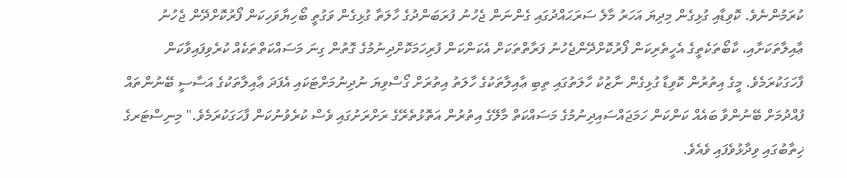ކުރަމުންނެވެ. ކޮވިޑާއި ގުޅިގެން މިދިޔަ އަހަރު މާލެ ސަރަޙައްދުގައި ގެންނަން ޖެހުނު ފުރަބަންދުގެ ހާލަތާ ގުޅިގެން ވަގުތީ ބޯހިޔާވަހިކަން ފޯރުކޮށްދޭން ޖެހުނު ޢާއިލާތަކަށާއި، ކާބޯތަކެތީގެ އެހީތެރިކަން ފޯރުކޮށްދޭންޖެހުނު ފަރާތްތަކަށް އެކަންކަން ފުރިހަމަކޮށްދިނުމުގެ ގޮތުން ގިނަ މަސައްކަތްތަކެއް ކުރެވިފައިވާކަން ފާހަގަކުރަމެވެ. މީގެ އިތުރުން ކޮވިޑާ ގުޅިގެން ނާޒުކު ހާލަތުގައި ތިބި ޢާއިލާތަކުގެ ހާލަތު އިތުރަށް ގޯސްވިޔަ ނުދިނުމަށްޓަކައި އެފަދަ ޢާއިލާތަކުގެ އަސާސީ ބޭނުންތައް ފުއްދުމަށް ބޭނުންވާ ބައެއް ކަންކަން ހަމަޖައްސައިދިނުމުގެ މަސައްކަތް މާލޭގެ އިތުރުން އަތޮޅުތެރޭގެ ރަށްރަށުގައި ވެސް ކުރެވުނުކަން ފާހަގަކުރަމެވެ." މިނިސްޓަރގެ ޚިތާބުގައި ވިދާޅުވެފައި ވެއެވެ.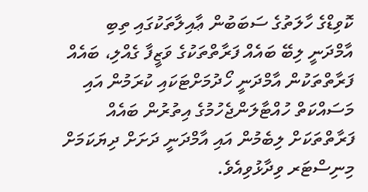ކޮވިޑްގެ ހާލަތުގެ ސަބަބުން ޢާއިލާތަކުގައި ތިބި އާމްދަނީ ލިބޭ ބައެއް ފަރާތްތަކުގެ ވަޒީފާ ގެއްލި، ބައެއް ފަރާތްތަކުން އާމްދަނީ ހޯދުމަށްޓަކައި ކުރަމުން އައި މަސައްކަތް ހުއްޓާލަންޖެހުމުގެ އިތުރުން ބައެއް ފަރާތްތަކަށް ލިބެމުން އައި އާމްދަނީ ދަށަށް ދިޔަކަމަށް މިނިސްޓަރ ވިދާޅުވިއެވެ.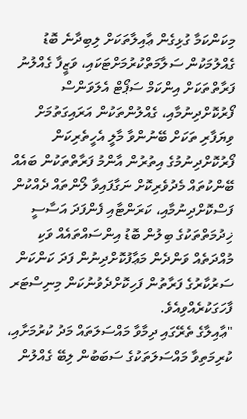މިކަންކަމާ ގުޅިގެން ޢާއިލާތަކަށް ލިބިދާނެ ބޮޑު ގެއްލުމަކުން ސަލާމަތްކުރުމަށްޓަކައި، ވަޒީފާ ގެއްލުނު ފަރާތްތަކަށް އިންކަމް ސަޕޯޓް އެލަވަންސް ފޯރުކޮށްދިނުމާއި، ގެއްލުންތަކުން އަރައިގަތުމަށް ވިޔަފާރި ތަކަށް ބޭނުންވާ މާލީ އެހީތެރިކަން ފޯރުކޮށްދިނުމުގެ އިތުރުން އާންމު ފަރާތްތަކުން ބައެއް ބޭންކުތައް މެދުވެރިކޮށް ނަގާފައިވާ ލޯންތައް ދެއްކުން ފަސްކޮށްދިނުމާއި، ކަރަންޓާއި ފެންފަދަ އަސާސީ ޚިދުމަތްތަކުގެ ބިލުން ބޮޑު އިންސައްތައެއް ވަކި މުއްދަތެއް ވަންދެން މަޢާފުކޮށްދިނުން ފަދަ ކަންކަން ސަރުކާރުގެ ފަރާތުން ފަހިކޮށްދެވުނުކަން މިނިސްޓަރ ފާހަގަކުރެއްވިއެވެ.
"ޢާއިލާގެ ތެރޭގައި ދިމާވާ މައްސަލަތައް މަދު ކުރުމަށާއި، ކުރިމަތިވާ މައްސަލަތަކުގެ ސަބަބުން ލިބޭ ގެއްލުން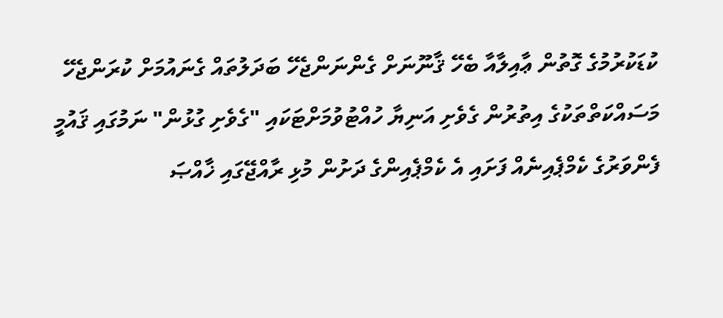ކުޑަކުރުމުގެ ގޮތުން ޢާއިލާއާ ބެހޭ ޤާނޫނަށް ގެންނަންޖެހޭ ބަދަލުތައް ގެނައުމަށް ކުރަންޖެހޭ މަސައްކަތްތަކުގެ އިތުރުން ގެވެށި އަނިޔާ ހުއްޓުވުމަށްޓަކައި "ގެވެށި ގުޅުން" ނަމުގައި ޤައުމީ ފެންވަރުގެ ކެމްޕެއިނެއް ފަށައި އެ ކެމްޕެއިންގެ ދަށުން މުޅި ރާއްޖޭގައި ޚާއްޞަ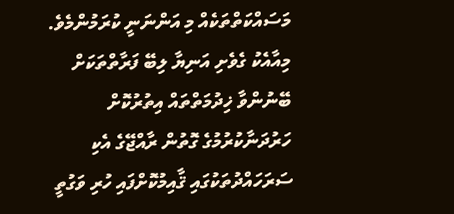މަސައްކަތްތަކެއް މި އަންނަނީ ކުރަމުންމެވެ. މިއާއެކު ގެވެށި އަނިޔާ ލިބޭ ފަރާތްތަކަށް ބޭނުންވާ ޚިދުމަތްތައް އިތުރުކޮށް ހަރުދަނާކުރުމުގެ ގޮތުން ރާއްޖޭގެ އެކި ސަރަހައްދުތަކުގައި ޤާއިމުކޮށްފައި ހުރި ވަގުތީ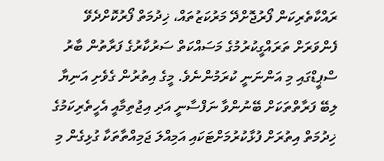ރައްކާތެރިކަން ފޯރުޖޮށްދޭ މަރުކަޒުތައް، ޚިދުމަތް ފޯރުކޮށްދެވޭ ފެންވަރަށް ތަރައްގީކުރުމުގެ މަސައްކަތް ސަރުކާރުގެ ފަރާތުން ބާރު ސްޕީޑްގައި މި އަންނަނީ ކުރަމުންނެވެ. މީގެ އިތުރުން ގެވެށި އަނިޔާ ލިބޭ ފަރާތްތަކަށް ބޭނުންވާ ނަފްސާނީ އަދި އިޖުތިމާއީ އެހީތެރިކަމުގެ ޚިދުމަތް އިތުރަށް ފުޅާކުރުމަށްޓަކައި އަމިއްލަ ޖަމިއްތާތަކާ ގުޅިގެން މި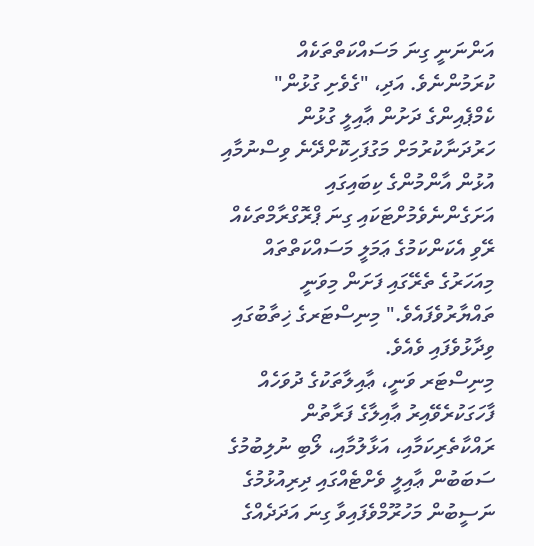އަންނަނީ ގިނަ މަސައްކަތްތަކެއް ކުރަމުންނެވެ. އަދި، "ގެވެށި ގުޅުން" ކެމްޕެއިންގެ ދަށުން ޢާއިލީ ގުޅުން ހަރުދަނާކުރުމަށް މަގުފަހިކޮށްދޭނެ ވިސްނުމާއި އުޅުން އާންމުންގެ ކިބައިގައި އަށަގެންނެވެމުށްޓަކައި ގިނަ ޕްރޮގްރާމްތަކެއް ރޭވި އެކަންކަމުގެ ޢަމަލީ މަސައްކަތްތައް މިއަހަރުގެ ތެރޭގައި ފަށަން މިވަނީ ތައްޔާރުވެފައެވެ." މިނިސްޓަރގެ ޚިތާބުގައި ވިދާޅުވެފައި ވެއެވެ.
މިނިސްޓަރ ވަނީ، ޢާއިލާތަކުގެ ދުވަހެއް ފާހަގަކުރެވޭއިރު ޢާއިލާގެ ފަރާތުން ރައްކާތެރިކަމާއި، އަޅާލުމާއި، ލޯބި ނުލިބުމުގެ ސަބަބުން ޢާއިލީ ވެށްޓެއްގައި ދިރިއުޅުމުގެ ނަސީބުން މަހުރޫމްވެފައިވާ ގިނަ އަދަދެއްގެ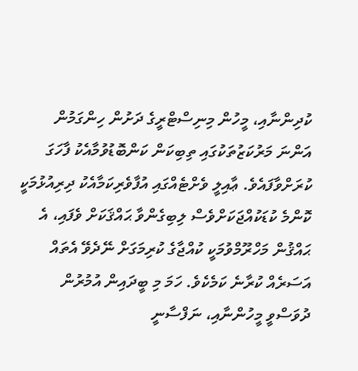ކުދިންނާއި، މީހުން މިނިސްޓްރީގެ ދަށުން ހިންގަމުން އަންނަ މަރުކަޒުތަކުގައި ތިބިކަން ކަންބޮޑުވުމާއެކު ފާހަގަ ކުރަށްވާފައެވެ. ޢާއިލީ ވެށްޓެއްގައި އުފާވެރިކަމާއެކު ދިރިއުޅުމަކީ ކޮންމެ ކުޑަކުއްޖަކަށްވެސް ލިބިގެންވާ ޙައްޤަކަށް ވެފައި، އެ ޙައްޤުން މަހްރޫމްވުމަކީ ކުއްޖާގެ ކުރިމަގަށް ނޭދެވޭ އެތައް އަސަރެއް ކުރާނެ ކަމެކެވެ. ހަމަ މި ބީދައިން އުމުރުން ދުވަސްވީ މީހުންނާއި، ނަފްސާނީ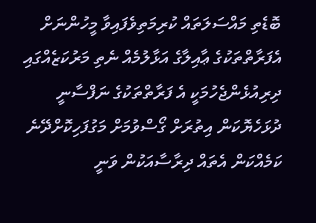ބޮޑެތި މައްސަލަތައް ކުރިމަތިވެފައިވާ މީހުންނަށް އެފަރާތްތަކުގެ ޢާއިލާގެ އަޅާލުމެއް ނެތި މަރުކަޒެއްގައި ދިރިއުޅެންޖެހުމަކީ އެ ފަރާތްތަކުގެ ނަފްސާނީ ދުޅަހެޔޮކަން އިތުރަށް ގޯސްވުމަށް މަގުފަހިކޮށްދޭނެ ކަމެއްކަން އެތައް ދިރާސާއަކުން ވަނީ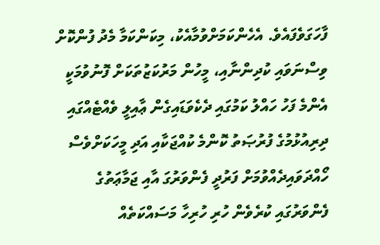ފާހަގަވެފައެވެ. އެހެންކަމަށްވުމާއެކު، މިކަންކަމާ މެދު ފުންކޮށް ވިސްނަވައި ކުދިންނާއި، މީހުން މަރުކަޒުތަކަށް ފޮނުވުމަކީ އެންމެ ފަހު ހައްލު ކަމުގައި ދެކެވަޑައިގެން ޢާއިލީ ވެއްޓެއްގައި ދިރިއުޅުމުގެ ފުރުޞަތު ކޮންމެ ކުއްޖަކާއި އަދި މީހަކަށްވެސް ހޯއްދަވައިދެއްވުމަށް ފަރުދީ ފެންވަރުގަ އާއި ޖަމާޢަތުގެ ފެންވަރުގައި ކުރެވެން ހުރި ހުރިހާ މަސައްކަތެއް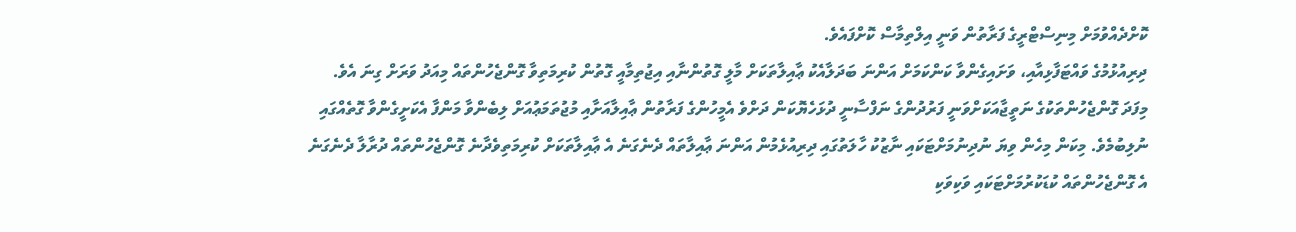ކޮށްދެއްވުމަށް މިނިސްޓްރީގެ ފަރާތުން ވަނީ އިލްތިމާސް ކޮށްފައެވެ.
ދިރިއުޅުމުގެ ވައްޓަފާޅިއާއި، ވަށައިގެންވާ ކަންކަމަށް އަންނަ ބަދަލާއެކު ޢާއިލާތަކަށް މާލީ ގޮތުންނާއި އިޖުތިމާއީ ގޮތުން ކުރިމަތިވާ ގޮންޖެހުންތައް މިއަދު ވަރަށް ގިނަ އެވެ. މިފަދަ ގޮންޖެހުންތަކުގެ ނަތީޖާއަކަށްވަނީ ފަރުދުންގެ ނަފްސާނީ ދުޅަހެޔޮކަން ދަށްވެ އެމީހުންގެ ފަރާތުން ޢާއިލާއަށާއި މުޖުތަމަޢުއަށް ލިބެންވާ މަންފާ އެކަށީގެންވާ ގޮތެއްގައި ނުލިބުމެވެ. މިކަން މިހެން ވިޔަ ނުދިނުމަށްޓަކައި ނާޒުކު ހާލަތުގައި ދިރިއުޅެމުން އަންނަ ޢާއިލާތައް ދެނެގަނެ އެ ޢާއިލާތަކަށް ކުރިމަތިވެދާނެ ގޮންޖެހުންތައް ދުރާލާ ދެނެގަނެ އެ ގޮންޖެހުންތައް ކުޑަކުރުމަށްޓަކައި ވަކިވަކި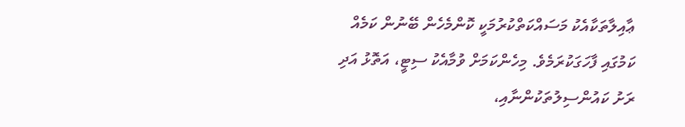ޢާއިލާތަކާއެކު މަސައްކަތްކުރުމަކީ ކޮންމެހެން ބޭނުން ކަމެއް ކަމުގައި ފާހަގަކުރަމެވެ. މިހެންކަމަށް ވުމާއެކު ސިޓީ، އަތޮޅު އަދި ރަށު ކައުންސިލުތަކުންނާއި،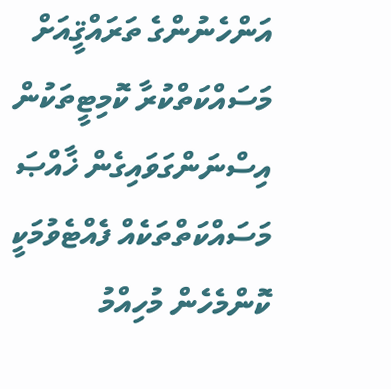އަންހެނުންގެ ތަރައްޤީއަށް މަސައްކަތްކުރާ ކޮމިޓީތަކުން އިސްނަންގަވައިގެން ޚާއްޞަ މަސައްކަތްތަކެއް ފެއްޓެވުމަކީ ކޮންމެހެން މުހިއްމު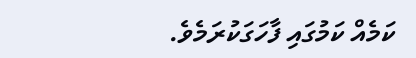ކަމެއް ކަމުގައި ފާހަގަކުރަމެވެ.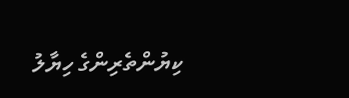ކިޔުންތެރިންގެ ހިޔާލު